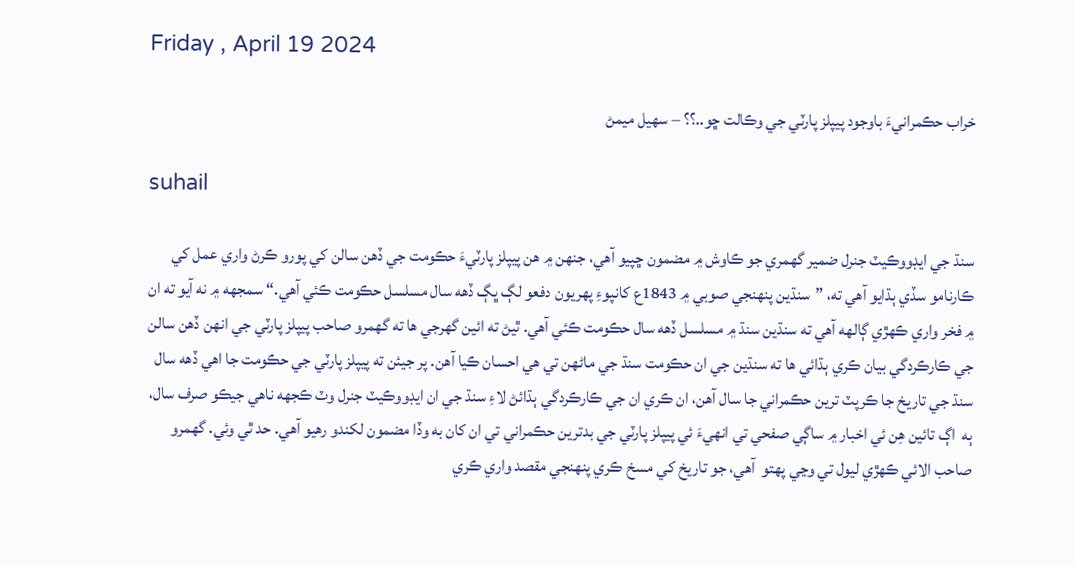Friday , April 19 2024

خراب حڪمرانيءَ باوجود پيپلز پارٽي جي وڪالت ڇو..؟؟ – سهيل ميمڻ

suhail

سنڌ جي ايڊووڪيٽ جنرل ضمير گهمري جو ڪاوش ۾ مضمون ڇپيو آهي، جنهن ۾ هن پيپلز پارٽيءَ حڪومت جي ڏهن سالن کي پورو ڪرڻ واري عمل کي ڪارنامو سڏي ٻڌايو آهي ته، ”سنڌين پنهنجي صوبي ۾ 1843ع کانپوءِ پهريون دفعو لڳ ڀڳ ڏهه سال مسلسل حڪومت ڪئي آهي.“ سمجهه ۾ نه آيو ته ان ۾ فخر واري ڪهڙي ڳالهه آهي ته سنڌين سنڌ ۾ مسلسل ڏهه سال حڪومت ڪئي آهي. ٿيڻ ته ائين گهرجي ها ته گهمرو صاحب پيپلز پارٽي جي انهن ڏهن سالن جي ڪارڪردگي بيان ڪري ٻڌائي ها ته سنڌين جي ان حڪومت سنڌ جي ماڻهن تي هي احسان ڪيا آهن. پر جيئن ته پيپلز پارٽي جي حڪومت جا اهي ڏهه سال سنڌ جي تاريخ جا ڪرپٽ ترين حڪمراني جا سال آهن، ان ڪري ان جي ڪارڪردگي ٻڌائڻ لاءِ سنڌ جي ان ايڊووڪيٽ جنرل وٽ ڪجهه ناهي جيڪو صرف سال، ٻه  اڳ تائين هِن ئي اخبار ۾ ساڳي صفحي تي انهيءَ ئي پيپلز پارٽي جي بدترين حڪمراني تي ان کان به وڏا مضمون لکندو رهيو آهي. حد ٿي وئي. گهمرو صاحب الائي ڪهڙي ليول تي وڃي پهتو  آهي، جو تاريخ کي مسخ ڪري پنهنجي مقصد واري ڪري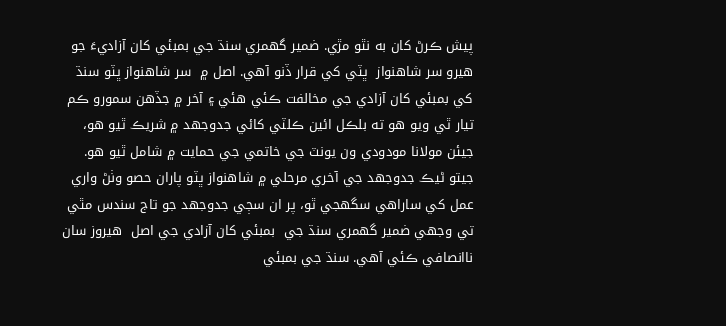پيش ڪرڻ کان به نٿو مڙي. ضمير گهمري سنڌ جي بمبئي کان آزاديءَ جو هيرو سر شاهنواز  ڀٽي کي قرار ڏنو آهي. اصل ۾  سر شاهنواز ڀٽو سنڌ کي بمبئي کان آزادي جي مخالفت ڪئي هئي ۽ آخر ۾ جڏهن سمورو ڪم تيار ٿي ويو هو ته بلڪل ائين ڪلٽي کائي جدوجهد ۾ شريڪ ٿيو هو، جيئن مولانا مودودي ون يونٽ جي خاتمي جي حمايت ۾ شامل ٿيو هو. جيتو ڻيڪ جدوجهد جي آخري مرحلي ۾ شاهنواز ڀٽو پاران حصو وٺڻ واري عمل کي ساراهي سگهجي ٿو، پر ان سڄي جدوجهد جو تاج سندس مٿي تي وجهي ضمير گهمري سنڌ جي  بمبئي کان آزادي جي اصل  هيروز سان ناانصافي ڪئي آهي. سنڌ جي بمبئي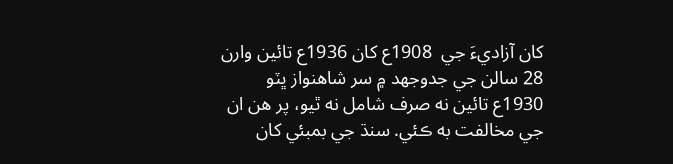کان آزاديءَ جي  1908ع کان 1936ع تائين وارن 28 سالن جي جدوجهد ۾ سر شاهنواز ڀٽو 1930ع تائين نه صرف شامل نه ٿيو، پر هن ان جي مخالفت به ڪئي. سنڌ جي بمبئي کان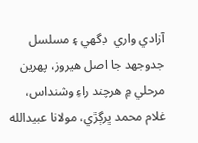آزادي واري  ڊگهي ۽ مسلسل جدوجهد جا اصل هيروز، پهرين مرحلي ۾ هرچند راءِ وشنداس، غلام محمد ڀرڳڙي، مولانا عبيدالله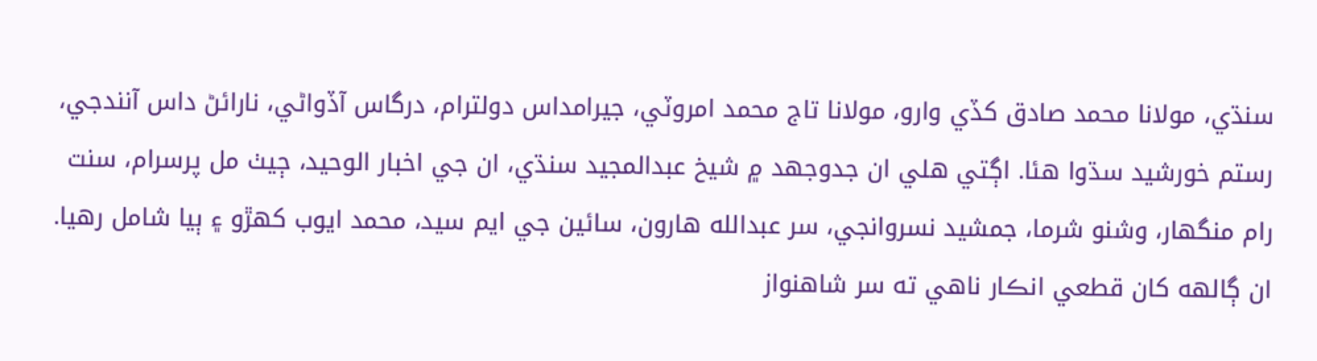سنڌي، مولانا محمد صادق کڏي وارو، مولانا تاج محمد امروٽي، جيرامداس دولترام، درگاس آڏواڻي، نارائڻ داس آنندجي، رستم خورشيد سڌوا هئا. اڳتي هلي ان جدوجهد ۾ شيخ عبدالمجيد سنڌي، ان جي اخبار الوحيد، ڄيٺ مل پرسرام، سنت رام منگهار، وشنو شرما، جمشيد نسروانجي، سر عبدالله هارون، سائين جي ايم سيد، محمد ايوب کهڙو ۽ ٻيا شامل رهيا. ان ڳالهه کان قطعي انڪار ناهي ته سر شاهنواز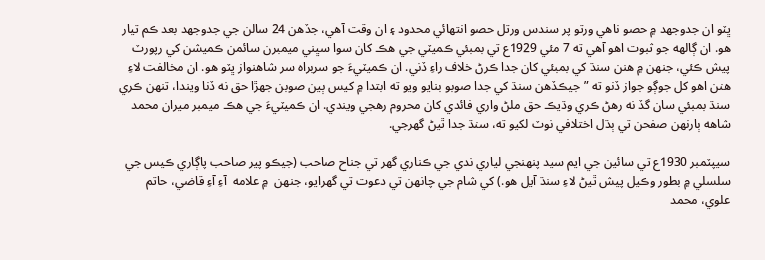ڀٽو ان جدوجهد ۾ حصو ناهي ورتو پر سندس ورتل حصو انتهائي محدود ۽ ان وقت آهي، جڏهن 24 سالن جي جدوجهد بعد ڪم تيار هو. ان ڳالهه جو ثبوت اهو آهي ته 7 مئي 1929ع تي بمبئي ڪميٽي جي هڪ کان سوا سڀني ميمبرن سائمن ڪميشن کي رپورٽ  پيش ڪئي، جنهن ۾ هنن سنڌ کي بمبئي کان جدا ڪرڻ خلاف راءِ ڏني. ان ڪميٽيءَ جو سربراه سر شاهنواز ڀٽو هو. ان مخالفت لاءِ هنن اهو کل جوڳو جواز ڏنو ته ”جيڪڏهن سنڌ کي جدا صوبو بنايو ويو ته ابتدا ۾ کيس ٻين صوبن جهڙا حق نه ڏنا ويندا، تنهن ڪري سنڌ بمبئي سان گڏ نه رهڻ ڪري وڌيڪ حق ملڻ واري فائدي کان محروم رهجي ويندي. ان ڪميٽيءَ جي هڪ ميمبر ميران محمد شاهه ٻارنهن صفحن تي ٻڌل اختلافي نوٽ لکيو ته، سنڌ جدا ٿيڻ گهرجي.

سيپٽمبر 1930ع تي سائين جي ايم سيد پنهنجي لياري ندي جي ڪناري گهر تي جناح صاحب (جيڪو پير صاحب پاڳاري ڪيس جي سلسلي ۾ بطور وڪيل پيش ٿيڻ لاءِ سنڌ آيل هو.) کي شام جي چانهن تي دعوت تي گهرايو، جنهن  ۾ علامه  آءِ آءِ قاضي، حاتم علوي، محمد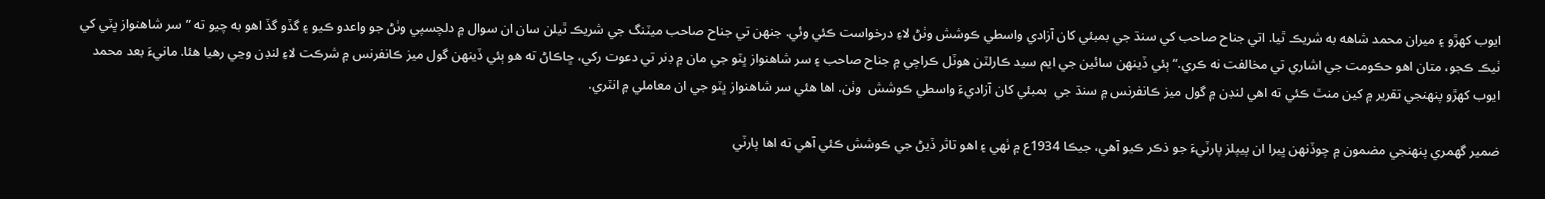ايوب کهڙو ۽ ميران محمد شاهه به شريڪ ٿيا. اتي جناح صاحب کي سنڌ جي بمبئي کان آزادي واسطي ڪوشش وٺڻ لاءِ درخواست ڪئي وئي. جنهن تي جناح صاحب ميٽنگ جي شريڪ ٿيلن سان ان سوال ۾ دلچسپي وٺڻ جو واعدو ڪيو ۽ گڏو گڏ اهو به چيو ته ”سر شاهنواز ڀٽي کي ٺيڪ ڪجو، متان اهو حڪومت جي اشاري تي مخالفت نه ڪري.“ ٻئي ڏينهن سائين جي ايم سيد ڪارلٽن هوٽل ڪراچي ۾ جناح صاحب ۽ سر شاهنواز ڀٽو جي مان ۾ ڊنر تي دعوت رکي، ڇاڪاڻ ته هو ٻئي ڏينهن گول ميز ڪانفرنس ۾ شرڪت لاءِ لنڊن وڃي رهيا هئا. مانيءَ بعد محمد ايوب کهڙو پنهنجي تقرير ۾ کين منٿ ڪئي ته اهي لنڊن ۾ گول ميز ڪانفرنس ۾ سنڌ جي  بمبئي کان آزاديءَ واسطي ڪوشش  وٺن. اها هئي سر شاهنواز ڀٽو جي ان معاملي ۾ انٽري.

ضمير گهمري پنهنجي مضمون ۾ چوڏنهن ڀيرا ان پيپلز پارٽيءَ جو ذڪر ڪيو آهي، جيڪا 1934ع ۾ ٺهي ۽ اهو تاثر ڏيڻ جي ڪوشش ڪئي آهي ته اها پارٽي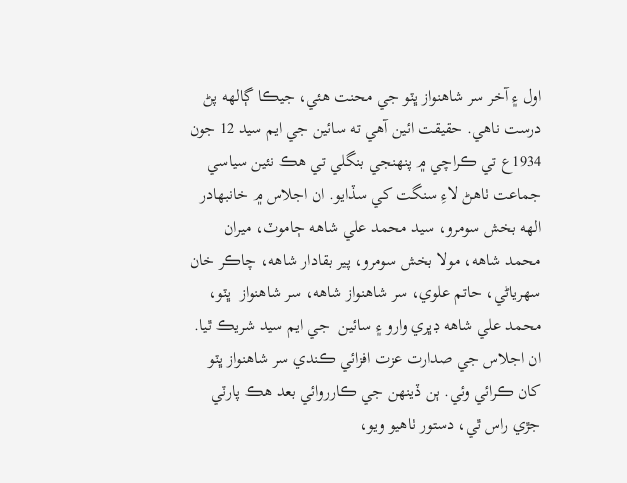اول ۽ آخر سر شاهنواز ڀٽو جي محنت هئي، جيڪا ڳالهه پڻ درست ناهي. حقيقت ائين آهي ته سائين جي ايم سيد 12 جون 1934ع تي ڪراچي ۾ پنهنجي بنگلي تي هڪ نئين سياسي جماعت ٺاهڻ لاءِ سنگت کي سڏايو. ان اجلاس ۾ خانبهادر الهه بخش سومرو، سيد محمد علي شاهه ڄاموٽ، ميران محمد شاهه، مولا بخش سومرو، پير بقادار شاهه، چاڪر خان سهرياڻي، حاتم علوي، سر شاهنواز شاهه، سر شاهنواز  ڀٽو، محمد علي شاهه ڊڀري وارو ۽ سائين  جي ايم سيد شريڪ ٿيا. ان اجلاس جي صدارت عزت افزائي ڪندي سر شاهنواز ڀٽو کان ڪرائي وئي. ٻن ڏينهن جي ڪارروائي بعد هڪ پارٽي جڙي راس ٿي، دستور ٺاهيو ويو،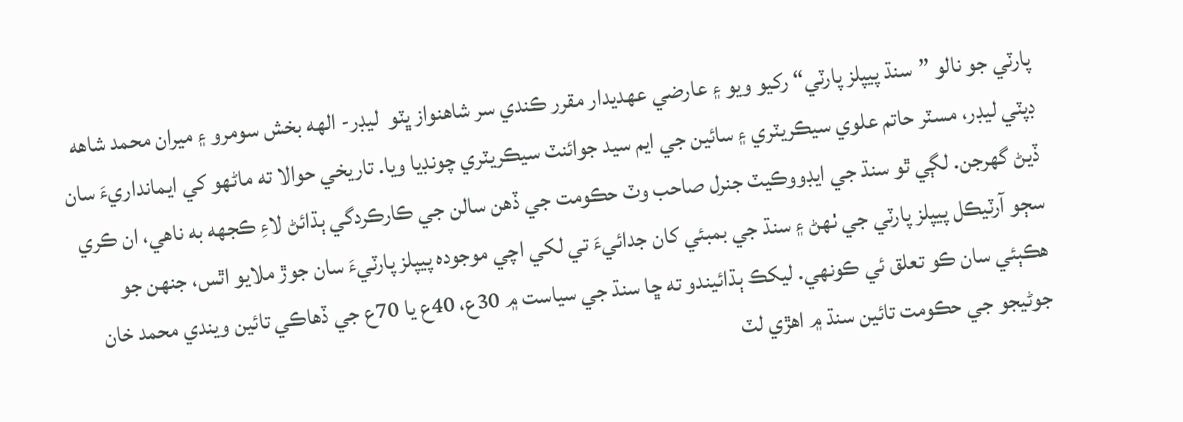پارٽي جو نالو ”سنڌ پيپلز پارٽي“ رکيو ويو ۽ عارضي عهديدار مقرر ڪندي سر شاهنواز ڀٽو  ليڊر- الهه بخش سومرو ۽ ميران محمد شاهه ڊپٽي ليڊر، مسٽر حاتم علوي سيڪريٽري ۽ سائين جي ايم سيد جوائنٽ سيڪريٽري چونڊيا ويا. تاريخي حوالا ته ماڻهو کي ايمانداريءَ سان ڏيڻ گهرجن. لڳي ٿو سنڌ جي ايڊووڪيٽ جنرل صاحب وٽ حڪومت جي ڏهن سالن جي ڪارڪردگي ٻڌائڻ لاءِ ڪجهه به ناهي، ان ڪري سڄو آرٽيڪل پيپلز پارٽي جي ٺهڻ ۽ سنڌ جي بمبئي کان جدائيءَ تي لکي اچي موجوده پيپلز پارٽيءَ سان جوڙ ملايو اٿس، جنهن جو هڪٻئي سان ڪو تعلق ئي ڪونهي. ليکڪ ٻڌائيندو ته ڇا سنڌ جي سياست ۾ 30ع، 40ع يا 70ع جي ڏهاڪي تائين ويندي محمد خان جوڻيجو جي حڪومت تائين سنڌ ۾ اهڙي لٽ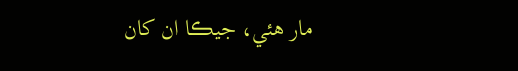مار هئي، جيڪا ان کان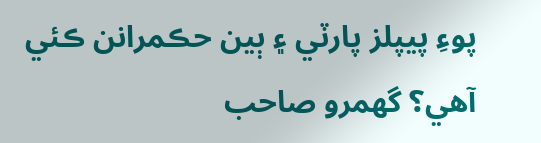پوءِ پيپلز پارٽي ۽ ٻين حڪمرانن ڪئي آهي؟ گهمرو صاحب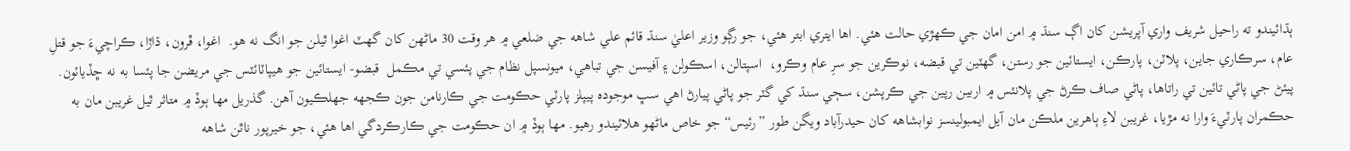ٻڌائيندو ته راحيل شريف واري آپريشن کان اڳ سنڌ ۾ امن امان جي ڪهڙي حالت هئي. اها ايتري ابتر هئي، جو رڳو وزير اعليٰ سنڌ قائم علي شاهه جي ضلعي ۾ هر وقت 30 ماڻهن کان گهٽ اغوا ٿيلن جو انگ نه هو.  اغوا، ڦرون، ڌاڙا، ڪراچيءَ جو قتلِ عام، سرڪاري جاين، پلاٽن، پارڪن، ايستائين جو رستن، گهٽين تي قبضه، نوڪرين جو سرِ عام وڪرو،  اسپتالن، اسڪولن ۽ آفيسن جي تباهي، ميونسپل نظام جي پئسي تي مڪمل  قبضو- ايستائين جو هيپاٽائٽس جي مريضن جا پئسا به نه ڇڏيائون. پيئڻ جي پاڻي تائين تي راتاها، پاڻي صاف ڪرڻ جي پلانٽس ۾ اربين رپين جي ڪرپشن، سڄي سنڌ کي گٽر جو پاڻي پيارڻ اهي سڀ موجوده پيپلز پارٽي حڪومت جي ڪارنامن جون ڪجهه جهلڪيون آهن. گذريل مها ٻوڏ ۾ متاثر ٿيل غريبن مان به حڪمران پارٽيءَ وارا نه مڙيا، غريبن لاءِ ٻاهرين ملڪن مان آيل ايمبولينسز نوابشاهه کان حيدرآباد ويگن طور ”رئيس“ جو خاص ماڻهو هلائيندو رهيو. مها ٻوڏ ۾ ان حڪومت جي ڪارڪردگي اها هئي، جو خيرپور ناٿن شاهه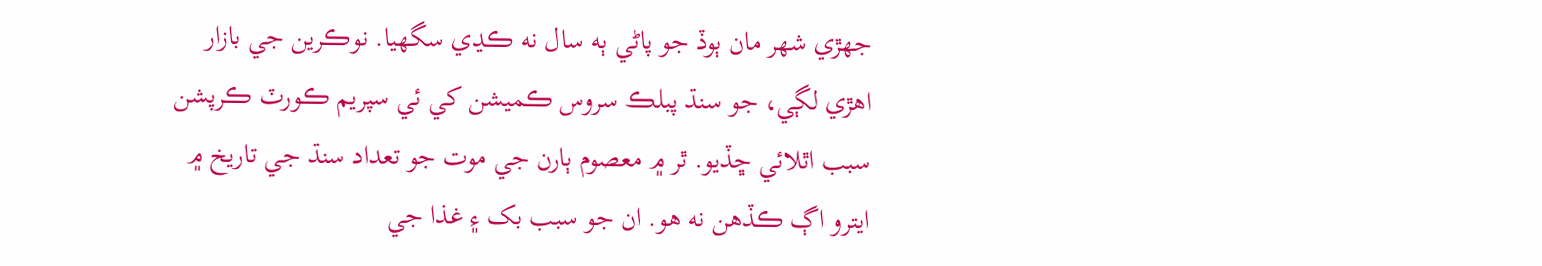جهڙي شهر مان ٻوڏ جو پاڻي ٻه سال نه ڪڍي سگهيا. نوڪرين جي بازار اهڙي لڳي، جو سنڌ پبلڪ سروس ڪميشن کي ئي سپريم ڪورٽ ڪرپشن سبب اٿلائي ڇڏيو. ٿر ۾ معصوم ٻارن جي موت جو تعداد سنڌ جي تاريخ ۾ ايترو اڳ ڪڏهن نه هو. ان جو سبب بک ۽ غذا جي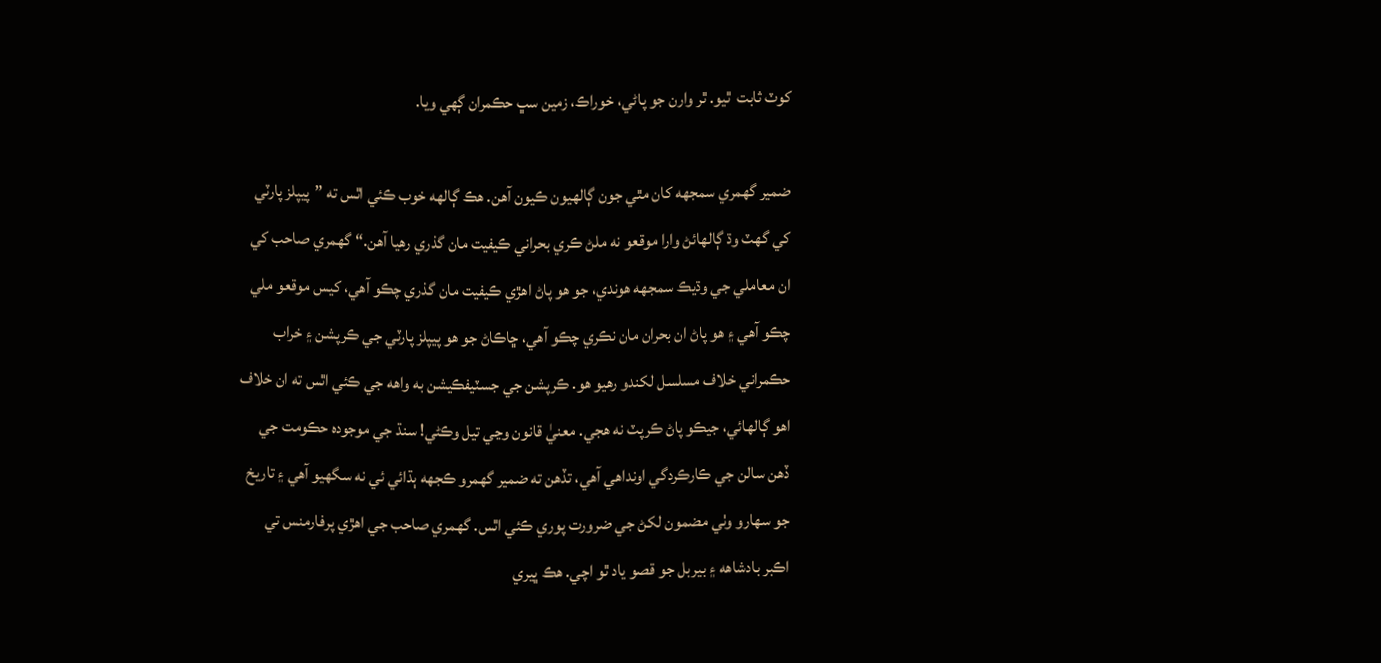کوٽ ثابت  ٿيو. ٿر وارن جو پاڻي، خوراڪ، زمين سڀ حڪمران ڳهي ويا.

ضمير گهمري سمجهه کان مٿي جون ڳالهيون ڪيون آهن. هڪ ڳالهه خوب ڪئي اٿس ته ”پيپلز پارٽي کي گهٽ وڌ ڳالهائڻ وارا موقعو نه ملڻ ڪري بحراني ڪيفيت مان گذري رهيا آهن.“ گهمري صاحب کي ان معاملي جي وڌيڪ سمجهه هوندي، جو هو پاڻ اهڙي ڪيفيت مان گذري چڪو آهي، کيس موقعو ملي چڪو آهي ۽ هو پاڻ ان بحران مان نڪري چڪو آهي، ڇاڪاڻ جو هو پيپلز پارٽي جي ڪرپشن ۽ خراب حڪمراني خلاف مسلسل لکندو رهيو هو. ڪرپشن جي جسٽيفڪيشن به واهه جي ڪئي اٿس ته ان خلاف اهو ڳالهائي، جيڪو پاڻ ڪرپٽ نه هجي. معنيٰ قانون وڃي تيل وڪڻي! سنڌ جي موجوده حڪومت جي ڏهن سالن جي ڪارڪردگي اونداهي آهي، تڏهن ته ضمير گهمرو ڪجهه ٻڌائي ئي نه سگهيو آهي ۽ تاريخ جو سهارو وٺي مضمون لکڻ جي ضرورت پوري ڪئي اٿس. گهمري صاحب جي اهڙي پرفارمنس تي اڪبر بادشاهه ۽ بيربل جو قصو ياد ٿو اچي. هڪ ڀيري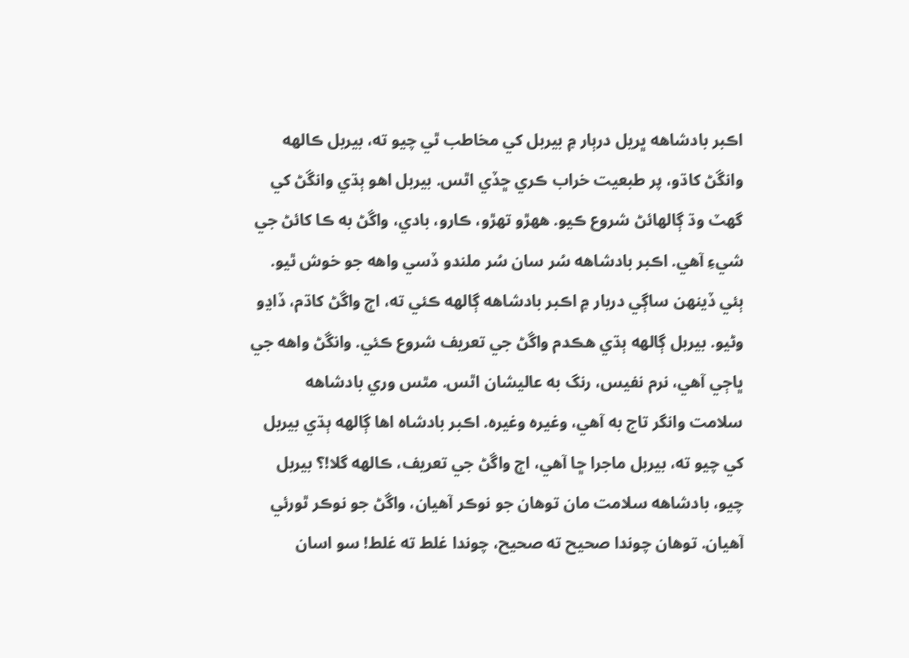اڪبر بادشاهه ڀريل درٻار ۾ بيربل کي مخاطب ٿي چيو ته، بيربل ڪالهه وانڱڻ کاڌو، پر طبعيت خراب ڪري ڇڏي اٿس. بيربل اهو ٻڌي وانڱڻ کي گهٽ وڌ ڳالهائڻ شروع ڪيو. ههڙو تهڙو، ڪارو، بادي، واڱڻ به ڪا کائڻ جي شيءِ آهي. اڪبر بادشاهه سُر سان سُر ملندو ڏسي واهه جو خوش ٿيو. ٻئي ڏينهن ساڳي دربار ۾ اڪبر بادشاهه ڳالهه ڪئي ته، اڄ واڱڻ کاڌم، ڏاڍو وڻيو. بيربل ڳالهه ٻڌي هڪدم واڱڻ جي تعريف شروع ڪئي. وانڱڻ واهه جي ڀاڄي آهي، نرم نفيس، رنگ به عاليشان اٿس. مٿس وري بادشاهه سلامت وانگر تاج به آهي، وغيره وغيره. اڪبر بادشاه اها ڳالهه ٻڌي بيربل کي چيو ته، بيربل ماجرا ڇا آهي، اڄ واڱڻ جي تعريف، ڪالهه گلا!؟ بيربل چيو، بادشاهه سلامت مان توهان جو نوڪر آهيان، واڱڻ جو نوڪر ٿورئي آهيان. توهان چوندا صحيح ته صحيح، چوندا غلط ته غلط! سو اسان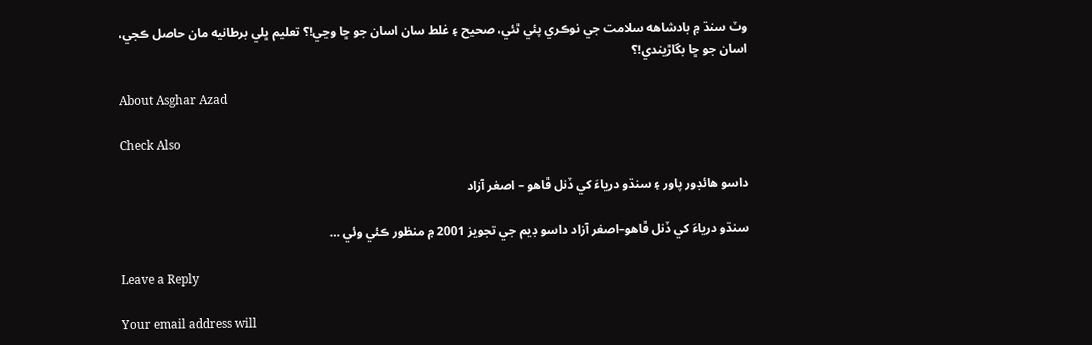وٽ سنڌ ۾ بادشاهه سلامت جي نوڪري پئي ٿئي، صحيح ۽ غلط سان اسان جو ڇا وڃي!؟ تعليم ڀلي برطانيه مان حاصل ڪجي، اسان جو ڇا بگاڙيندي!؟

About Asghar Azad

Check Also

داسو هائڊور پاور ۽ سنڌو درياءَ کي ڏنل ڦاهو – اصغر آزاد

سنڌو درياءَ کي ڏنل ڦاهو–اصغر آزاد داسو ڊيم جي تجويز 2001 ۾ منظور ڪئي وئي …

Leave a Reply

Your email address will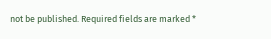not be published. Required fields are marked *